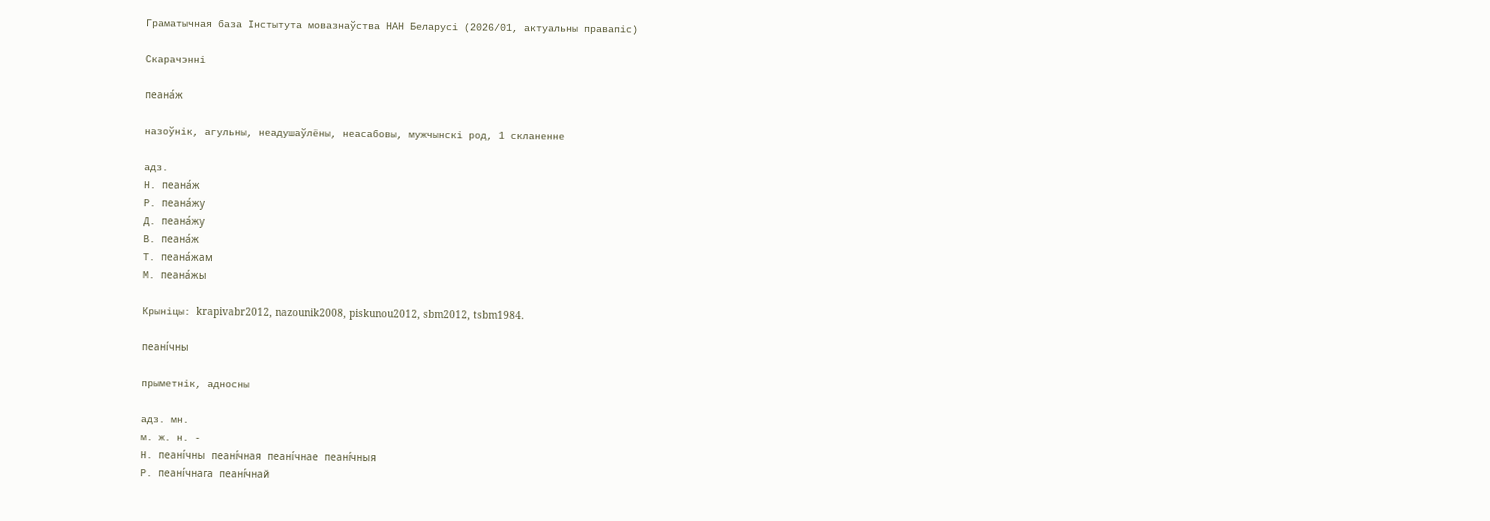Граматычная база Інстытута мовазнаўства НАН Беларусі (2026/01, актуальны правапіс)

Скарачэнні

пеана́ж

назоўнік, агульны, неадушаўлёны, неасабовы, мужчынскі род, 1 скланенне

адз.
Н. пеана́ж
Р. пеана́жу
Д. пеана́жу
В. пеана́ж
Т. пеана́жам
М. пеана́жы

Крыніцы: krapivabr2012, nazounik2008, piskunou2012, sbm2012, tsbm1984.

пеані́чны

прыметнік, адносны

адз. мн.
м. ж. н. -
Н. пеані́чны пеані́чная пеані́чнае пеані́чныя
Р. пеані́чнага пеані́чнай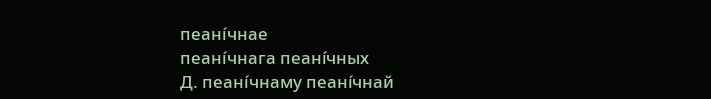пеані́чнае
пеані́чнага пеані́чных
Д. пеані́чнаму пеані́чнай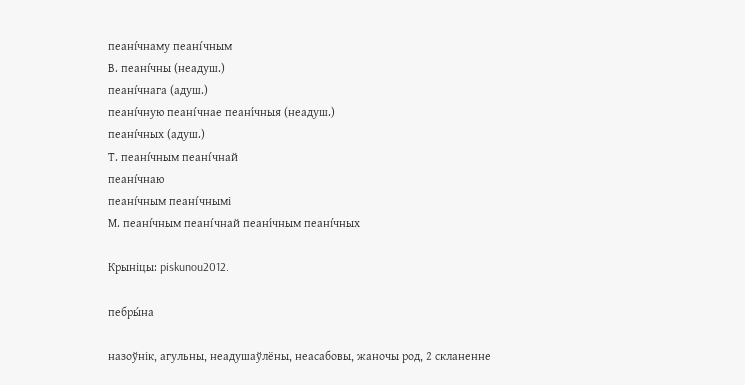пеані́чнаму пеані́чным
В. пеані́чны (неадуш.)
пеані́чнага (адуш.)
пеані́чную пеані́чнае пеані́чныя (неадуш.)
пеані́чных (адуш.)
Т. пеані́чным пеані́чнай
пеані́чнаю
пеані́чным пеані́чнымі
М. пеані́чным пеані́чнай пеані́чным пеані́чных

Крыніцы: piskunou2012.

пебры́на

назоўнік, агульны, неадушаўлёны, неасабовы, жаночы род, 2 скланенне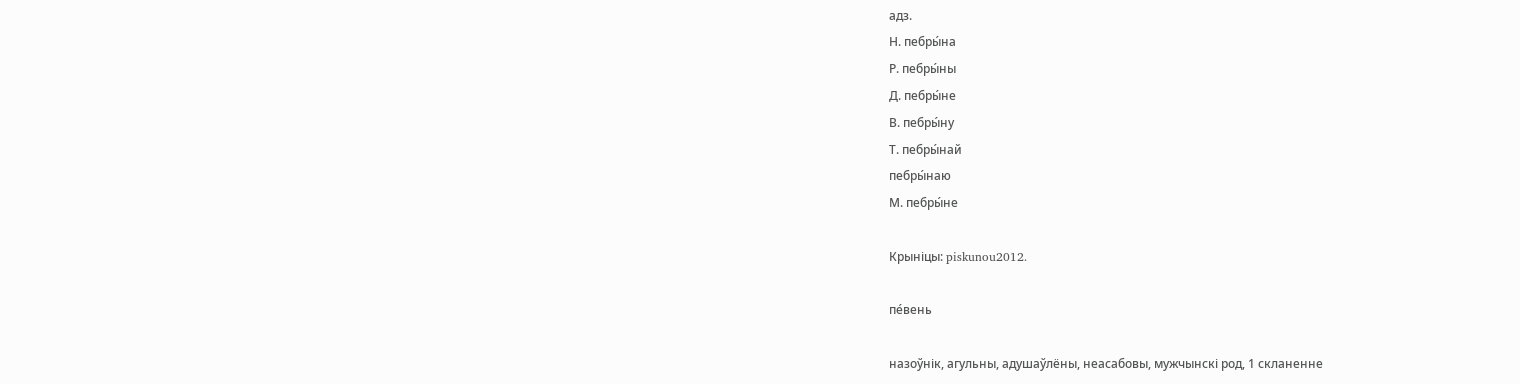адз.
Н. пебры́на
Р. пебры́ны
Д. пебры́не
В. пебры́ну
Т. пебры́най
пебры́наю
М. пебры́не

Крыніцы: piskunou2012.

пе́вень

назоўнік, агульны, адушаўлёны, неасабовы, мужчынскі род, 1 скланенне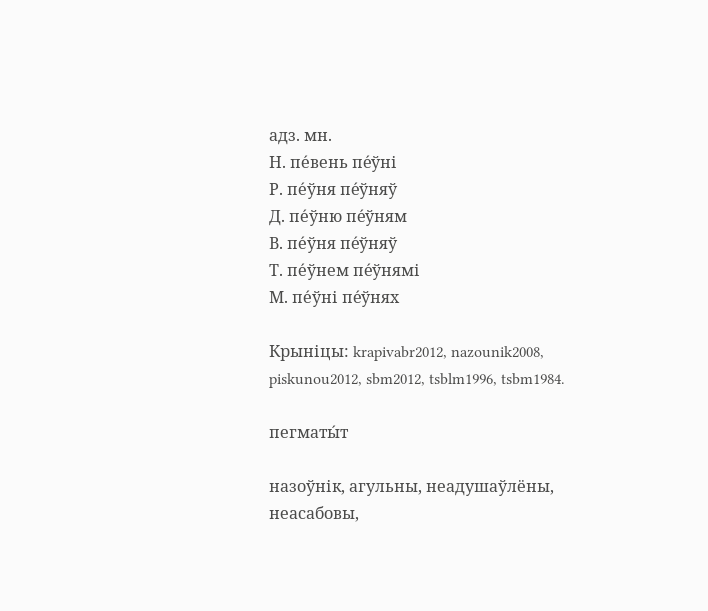адз. мн.
Н. пе́вень пе́ўні
Р. пе́ўня пе́ўняў
Д. пе́ўню пе́ўням
В. пе́ўня пе́ўняў
Т. пе́ўнем пе́ўнямі
М. пе́ўні пе́ўнях

Крыніцы: krapivabr2012, nazounik2008, piskunou2012, sbm2012, tsblm1996, tsbm1984.

пегматы́т

назоўнік, агульны, неадушаўлёны, неасабовы,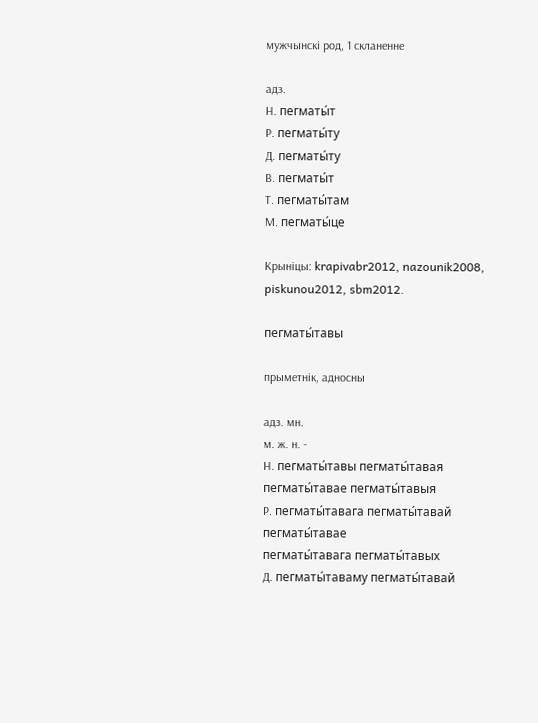мужчынскі род, 1 скланенне

адз.
Н. пегматы́т
Р. пегматы́ту
Д. пегматы́ту
В. пегматы́т
Т. пегматы́там
М. пегматы́це

Крыніцы: krapivabr2012, nazounik2008, piskunou2012, sbm2012.

пегматы́тавы

прыметнік, адносны

адз. мн.
м. ж. н. -
Н. пегматы́тавы пегматы́тавая пегматы́тавае пегматы́тавыя
Р. пегматы́тавага пегматы́тавай
пегматы́тавае
пегматы́тавага пегматы́тавых
Д. пегматы́таваму пегматы́тавай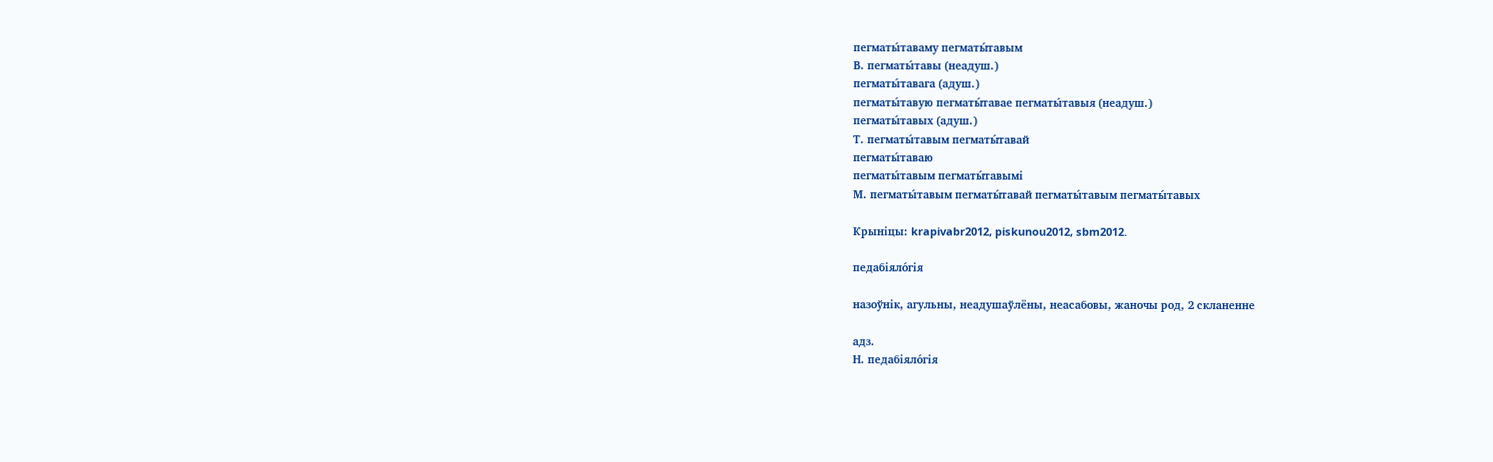пегматы́таваму пегматы́тавым
В. пегматы́тавы (неадуш.)
пегматы́тавага (адуш.)
пегматы́тавую пегматы́тавае пегматы́тавыя (неадуш.)
пегматы́тавых (адуш.)
Т. пегматы́тавым пегматы́тавай
пегматы́таваю
пегматы́тавым пегматы́тавымі
М. пегматы́тавым пегматы́тавай пегматы́тавым пегматы́тавых

Крыніцы: krapivabr2012, piskunou2012, sbm2012.

педабіяло́гія

назоўнік, агульны, неадушаўлёны, неасабовы, жаночы род, 2 скланенне

адз.
Н. педабіяло́гія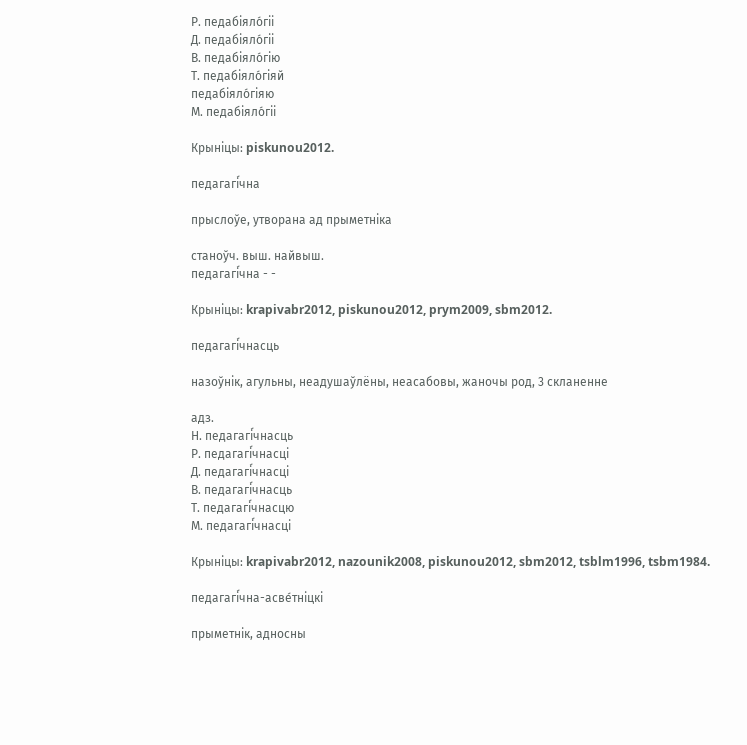Р. педабіяло́гіі
Д. педабіяло́гіі
В. педабіяло́гію
Т. педабіяло́гіяй
педабіяло́гіяю
М. педабіяло́гіі

Крыніцы: piskunou2012.

педагагі́чна

прыслоўе, утворана ад прыметніка

станоўч. выш. найвыш.
педагагі́чна - -

Крыніцы: krapivabr2012, piskunou2012, prym2009, sbm2012.

педагагі́чнасць

назоўнік, агульны, неадушаўлёны, неасабовы, жаночы род, 3 скланенне

адз.
Н. педагагі́чнасць
Р. педагагі́чнасці
Д. педагагі́чнасці
В. педагагі́чнасць
Т. педагагі́чнасцю
М. педагагі́чнасці

Крыніцы: krapivabr2012, nazounik2008, piskunou2012, sbm2012, tsblm1996, tsbm1984.

педагагі́чна-асве́тніцкі

прыметнік, адносны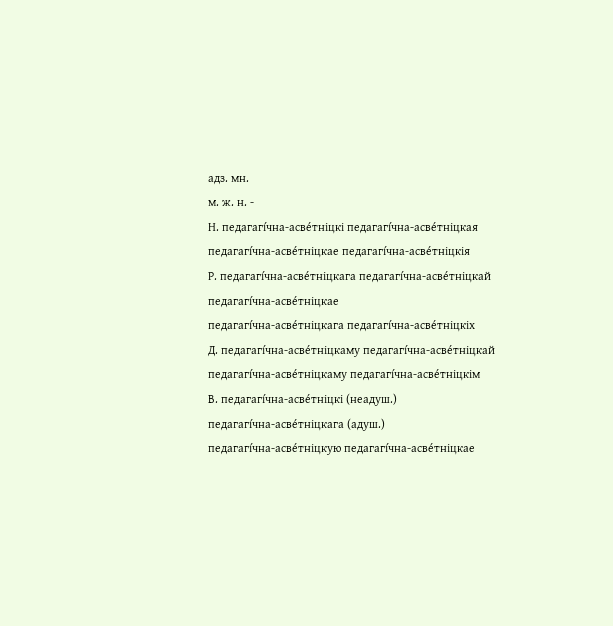адз. мн.
м. ж. н. -
Н. педагагі́чна-асве́тніцкі педагагі́чна-асве́тніцкая педагагі́чна-асве́тніцкае педагагі́чна-асве́тніцкія
Р. педагагі́чна-асве́тніцкага педагагі́чна-асве́тніцкай
педагагі́чна-асве́тніцкае
педагагі́чна-асве́тніцкага педагагі́чна-асве́тніцкіх
Д. педагагі́чна-асве́тніцкаму педагагі́чна-асве́тніцкай педагагі́чна-асве́тніцкаму педагагі́чна-асве́тніцкім
В. педагагі́чна-асве́тніцкі (неадуш.)
педагагі́чна-асве́тніцкага (адуш.)
педагагі́чна-асве́тніцкую педагагі́чна-асве́тніцкае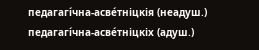педагагі́чна-асве́тніцкія (неадуш.)
педагагі́чна-асве́тніцкіх (адуш.)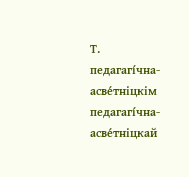Т. педагагі́чна-асве́тніцкім педагагі́чна-асве́тніцкай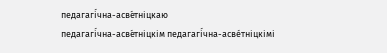педагагі́чна-асве́тніцкаю
педагагі́чна-асве́тніцкім педагагі́чна-асве́тніцкімі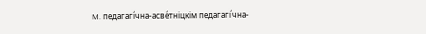М. педагагі́чна-асве́тніцкім педагагі́чна-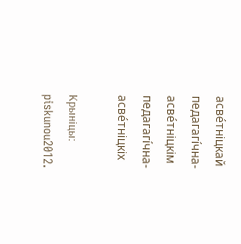асве́тніцкай педагагі́чна-асве́тніцкім педагагі́чна-асве́тніцкіх

Крыніцы: piskunou2012.